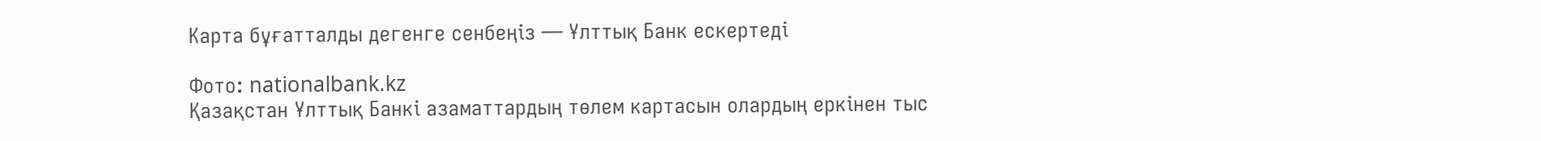Карта бұғатталды дегенге сенбеңіз — Ұлттық Банк ескертеді

Фото: nationalbank.kz
Қазақстан Ұлттық Банкі азаматтардың төлем картасын олардың еркінен тыс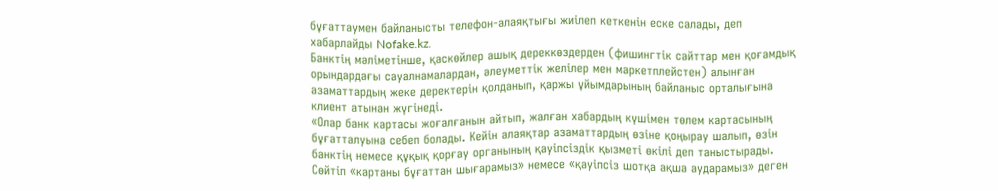бұғаттаумен байланысты телефон-алаяқтығы жиілеп кеткенін еске салады, деп хабарлайды Nofake.kz.
Банктің мәліметінше, қаскөйлер ашық дереккөздерден (фишингтік сайттар мен қоғамдық орындардағы сауалнамалардан, әлеуметтік желілер мен маркетплейстен) алынған азаматтардың жеке деректерін қолданып, қаржы ұйымдарының байланыс орталығына клиент атынан жүгінеді.
«Олар банк картасы жоғалғанын айтып, жалған хабардың күшімен төлем картасының бұғатталуына себеп болады. Кейін алаяқтар азаматтардың өзіне қоңырау шалып, өзін банктің немесе құқық қорғау органының қауіпсіздік қызметі өкілі деп таныстырады. Сөйтіп «картаны бұғаттан шығарамыз» немесе «қауіпсіз шотқа ақша аударамыз» деген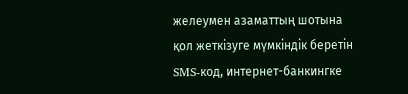желеумен азаматтың шотына қол жеткізуге мүмкіндік беретін SMS-код, интернет-банкингке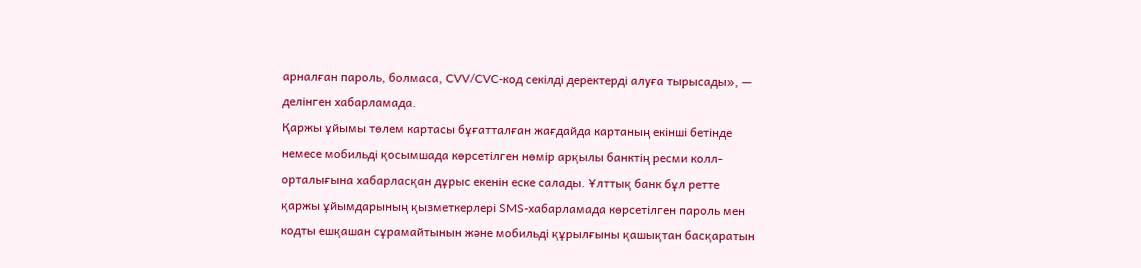арналған пароль, болмаса, CVV/CVC-код секілді деректерді алуға тырысады», — делінген хабарламада.
Қаржы ұйымы төлем картасы бұғатталған жағдайда картаның екінші бетінде немесе мобильді қосымшада көрсетілген нөмір арқылы банктің ресми колл-орталығына хабарласқан дұрыс екенін еске салады. Ұлттық банк бұл ретте қаржы ұйымдарының қызметкерлері SMS-хабарламада көрсетілген пароль мен кодты ешқашан сұрамайтынын және мобильді құрылғыны қашықтан басқаратын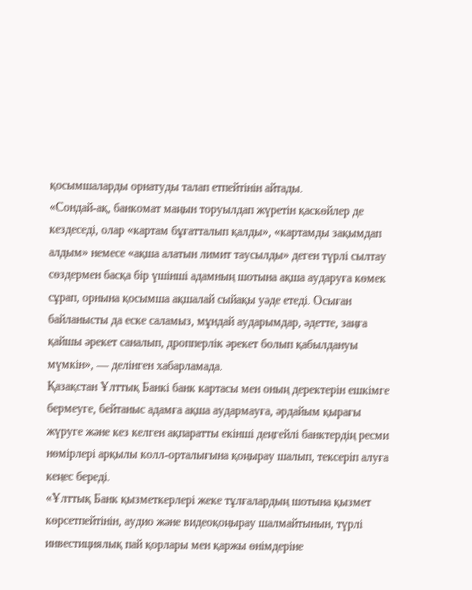қосымшаларды орнатуды талап етпейтінін айтады.
«Сондай-ақ, банкомат маңын торуылдап жүретін қаскөйлер де кездеседі, олар «картам бұғатталып қалды», «картамды зақымдап алдым» немесе «ақша алатын лимит таусылды» деген түрлі сылтау сөздермен басқа бір үшінші адамның шотына ақша аударуға көмек сұрап, орнына қосымша ақшалай сыйақы уәде етеді. Осыған байланысты да еске саламыз, мұндай аударымдар, әдетте, заңға қайшы әрекет саналып, дропперлік әрекет болып қабылдануы мүмкін», — делінген хабарламада.
Қазақстан Ұлттық Банкі банк картасы мен оның деректерін ешкімге бермеуге, бейтаныс адамға ақша аудармауға, әрдайым қырағы жүруге және кез келген ақпаратты екінші деңгейлі банктердің ресми нөмірлері арқылы колл-орталығына қоңырау шалып, тексеріп алуға кеңес береді.
«Ұлттық Банк қызметкерлері жеке тұлғалардың шотына қызмет көрсетпейтінін, аудио және видеоқоңырау шалмайтынын, түрлі инвестициялық пай қорлары мен қаржы өнімдеріне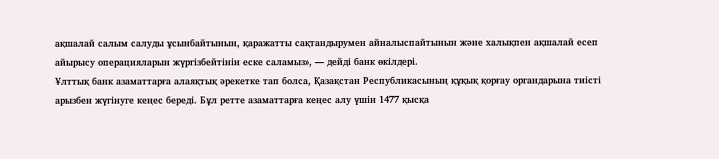ақшалай салым салуды ұсынбайтынын, қаражатты сақтандырумен айналыспайтынын және халықпен ақшалай есеп айырысу операцияларын жүргізбейтінін еске саламыз», — дейді банк өкілдері.
Ұлттық банк азаматтарға алаяқтық әрекетке тап болса, Қазақстан Республикасының құқық қорғау органдарына тиісті арызбен жүгінуге кеңес береді. Бұл ретте азаматтарға кеңес алу үшін 1477 қысқа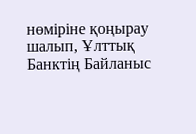нөміріне қоңырау шалып, Ұлттық Банктің Байланыс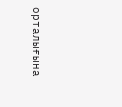орталығына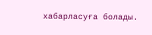хабарласуға болады.